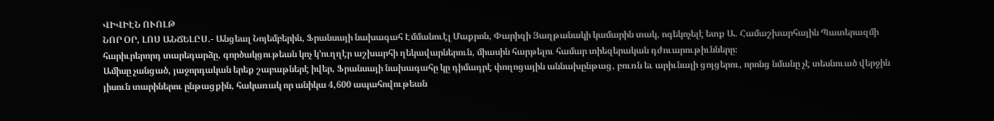ՎԻՎԻԷՆ ՈՒՈԼԹ
ՆՈՐ ՕՐ, ԼՈՍ ԱՆՃԵԼԸՍ.- Անցեալ Նոյեմբերին, Ֆրանսայի նախագահ Էմմանուէլ Մաքրոն, Փարիզի Յաղթանակի կամարին տակ, ոգեկոչելէ ետք Ա. Համաշխարհային Պատերազմի հարիւրերորդ տարեդարձը, գործակցութեան կոչ կ՚ուղղէր աշխարհի ղեկավարներուն, միասին հարթելու համար տիեզերական դժուարութիւնները։
Ամիսը չանցած, յաջորդական երեք շաբաթներէ իվեր, Ֆրանսայի նախագահը կը դիմադրէ փողոցային աննախընթաց, բուռն եւ արիւնալի ցոյցերու, որոնց նմանը չէ տեսնուած վերջին յիսուն տարիներու ընթացքին, հակառակ որ անիկա 4,600 ապահովութեան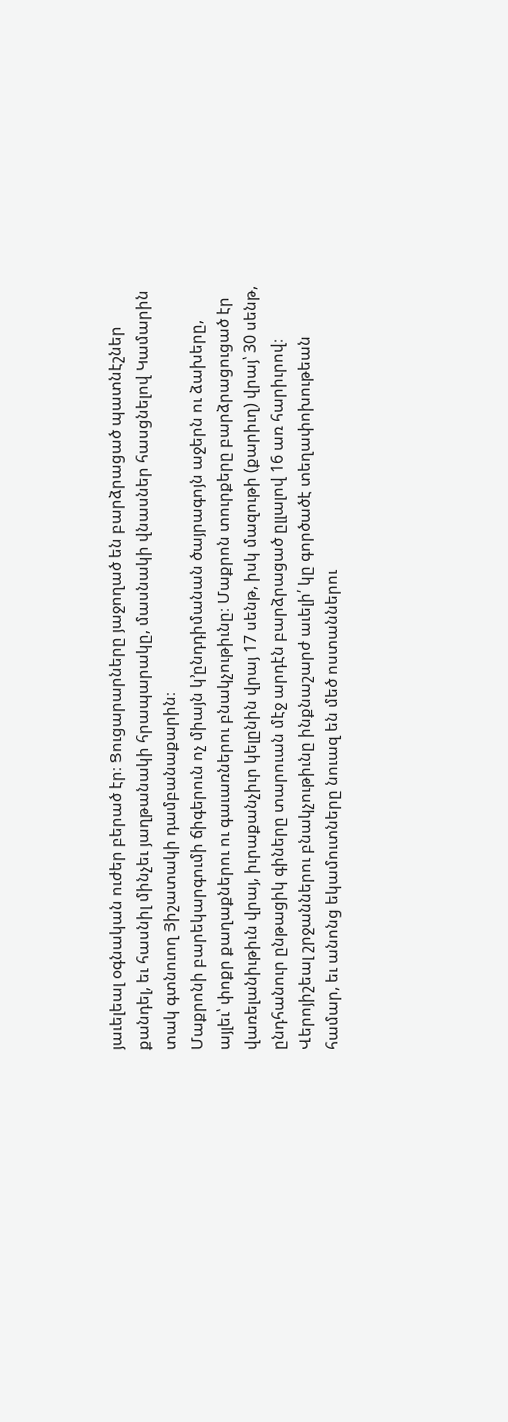յաւելեալ օգնական ուժեր բերած էր։ Ցուցարարները յաջողած են բարձրացած պատնէշներ քանդել, եւ հասնիլ մինչեւ յաղթանակի հրապարակը, մասնակի վնասներ հասցնելով Կամարին տակ գտնուող Յիշատակի դամբանաքարին։
Մաքրոնի բարեկարգումի ճիգերուն ոչ միայն կ՚ընդդիմանան ծայրագոյն աջերն ու ձախերը, այլեւ՝ փոքր քաղաքներու ու գաւառներու բնակչութիւնը։ Մաքրոն տուրքերը բարձրացուցած էր վառելանիւթիւն վրայ, իւրաքանչիւր կելընին վրայ 17 սենթ, իսկ մազութի (քարիւղ) վրայ՝ 30 սենթ, ընդհանուր ընթացիկ գիները տարուան մէջ արդէն բարձրացած ըլլալով 16 առ հարիւրով։ Վերոյիշեալ շրջաններու բնակչութիւնը ինքնաշարժ աւելի՛ կը գործածէ տեղափոխութեան համար, եւ անոնց եկամուտները նուազ են մեծ ոստաններու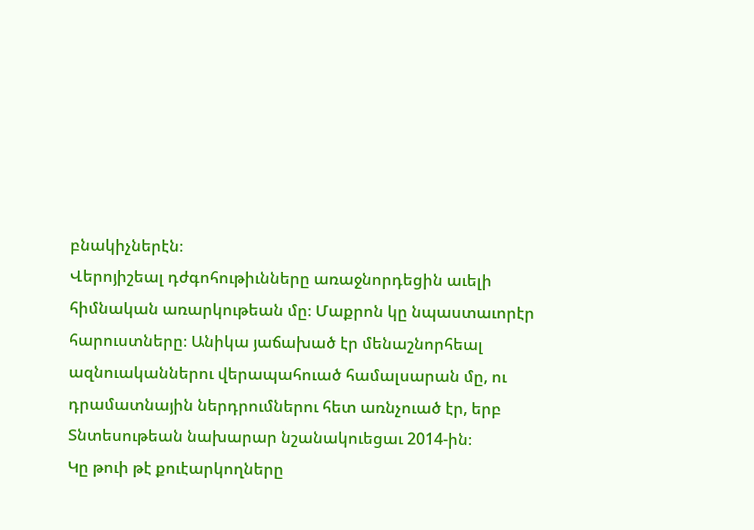բնակիչներէն։
Վերոյիշեալ դժգոհութիւնները առաջնորդեցին աւելի հիմնական առարկութեան մը։ Մաքրոն կը նպաստաւորէր հարուստները։ Անիկա յաճախած էր մենաշնորհեալ ազնուականներու վերապահուած համալսարան մը, ու դրամատնային ներդրումներու հետ առնչուած էր, երբ Տնտեսութեան նախարար նշանակուեցաւ 2014-ին։
Կը թուի թէ քուէարկողները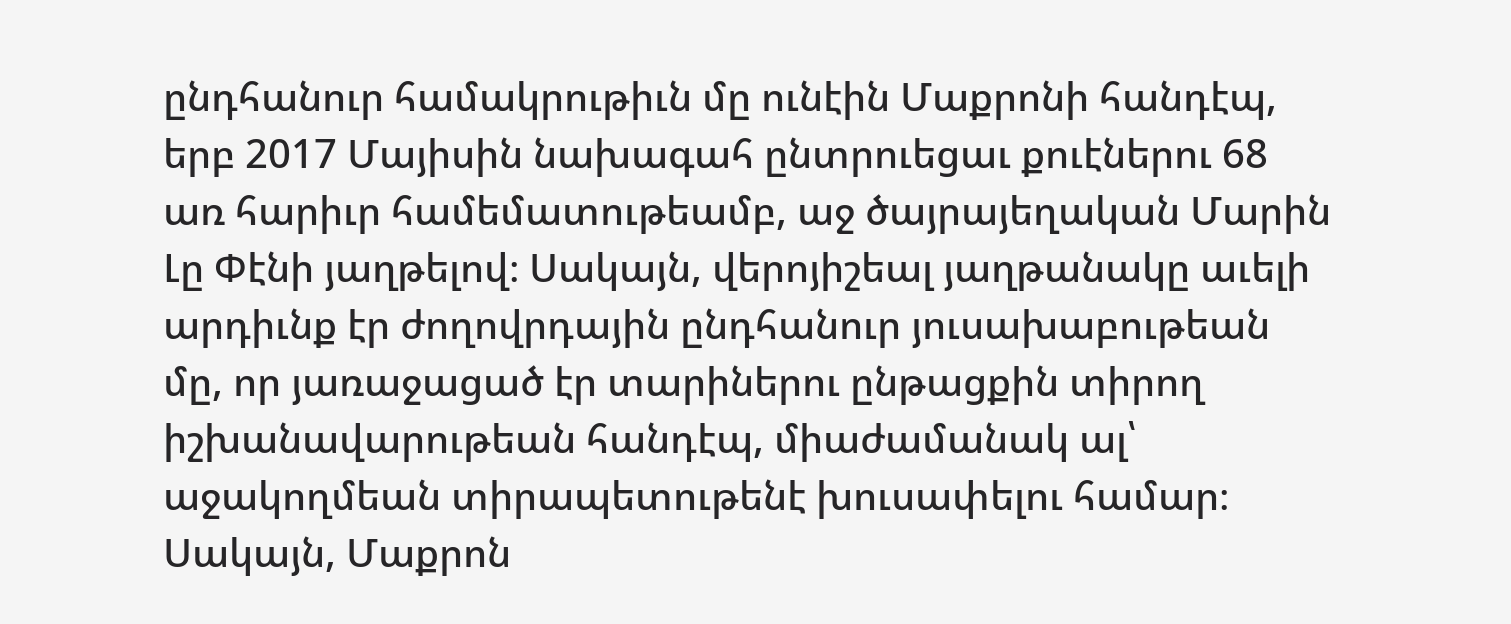ընդհանուր համակրութիւն մը ունէին Մաքրոնի հանդէպ, երբ 2017 Մայիսին նախագահ ընտրուեցաւ քուէներու 68 առ հարիւր համեմատութեամբ, աջ ծայրայեղական Մարին Լը Փէնի յաղթելով։ Սակայն, վերոյիշեալ յաղթանակը աւելի արդիւնք էր ժողովրդային ընդհանուր յուսախաբութեան մը, որ յառաջացած էր տարիներու ընթացքին տիրող իշխանավարութեան հանդէպ, միաժամանակ ալ՝ աջակողմեան տիրապետութենէ խուսափելու համար։
Սակայն, Մաքրոն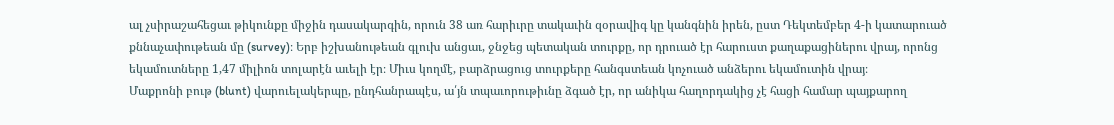ալ չսիրաշահեցաւ թիկունքը միջին դասակարգին, որուն 38 առ հարիւրը տակաւին զօրավիգ կը կանգնին իրեն, ըստ Դեկտեմբեր 4-ի կատարուած քննաչափութեան մը (survey)։ Երբ իշխանութեան գլուխ անցաւ, ջնջեց պետական տուրքը, որ դրուած էր հարուստ քաղաքացիներու վրայ, որոնց եկամուտները 1,47 միլիոն տոլարէն աւելի էր։ Միւս կողմէ, բարձրացուց տուրքերը հանգստեան կոչուած անձերու եկամուտին վրայ։
Մաքրոնի բութ (blunt) վարուելակերպը, ընդհանրապէս, ա՛յն տպաւորութիւնը ձգած էր, որ անիկա հաղորդակից չէ հացի համար պայքարող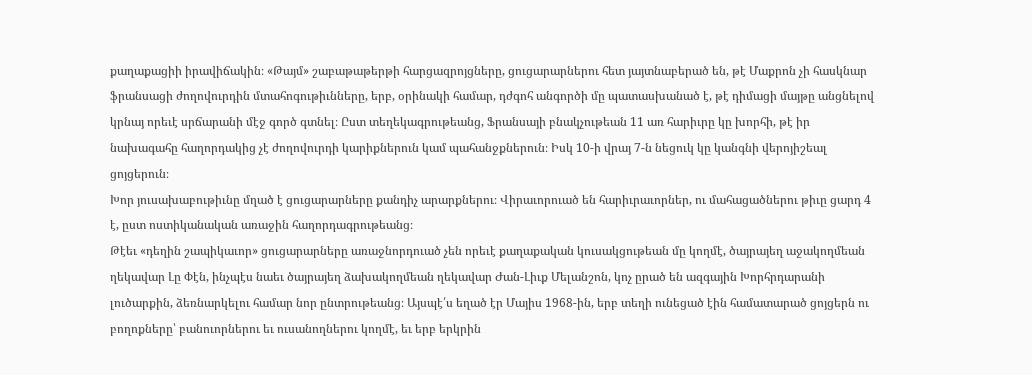քաղաքացիի իրավիճակին։ «Թայմ» շաբաթաթերթի հարցազրոյցները, ցուցարարներու հետ յայտնաբերած են, թէ Մաքրոն չի հասկնար ֆրանսացի ժողովուրդին մտահոգութիւնները, երբ, օրինակի համար, դժգոհ անգործի մը պատասխանած է, թէ դիմացի մայթը անցնելով կրնայ որեւէ սրճարանի մէջ գործ գտնել։ Ըստ տեղեկագրութեանց, Ֆրանսայի բնակչութեան 11 առ հարիւրը կը խորհի, թէ իր նախագահը հաղորդակից չէ ժողովուրդի կարիքներուն կամ պահանջքներուն։ Իսկ 10-ի վրայ 7-ն նեցուկ կը կանգնի վերոյիշեալ ցոյցերուն։
Խոր յուսախաբութիւնը մղած է ցուցարարները քանդիչ արարքներու։ Վիրաւորուած են հարիւրաւորներ, ու մահացածներու թիւը ցարդ 4 է, ըստ ոստիկանական առաջին հաղորդագրութեանց։
Թէեւ «դեղին շապիկաւոր» ցուցարարները առաջնորդուած չեն որեւէ քաղաքական կուսակցութեան մը կողմէ, ծայրայեղ աջակողմեան ղեկավար Լը Փէն, ինչպէս նաեւ ծայրայեղ ձախակողմեան ղեկավար Ժան-Լիւք Մելանշոն, կոչ ըրած են ազգային Խորհրդարանի լուծարքին, ձեռնարկելու համար նոր ընտրութեանց։ Այսպէ՛ս եղած էր Մայիս 1968-ին, երբ տեղի ունեցած էին համատարած ցոյցերն ու բողոքները՝ բանուորներու եւ ուսանողներու կողմէ, եւ երբ երկրին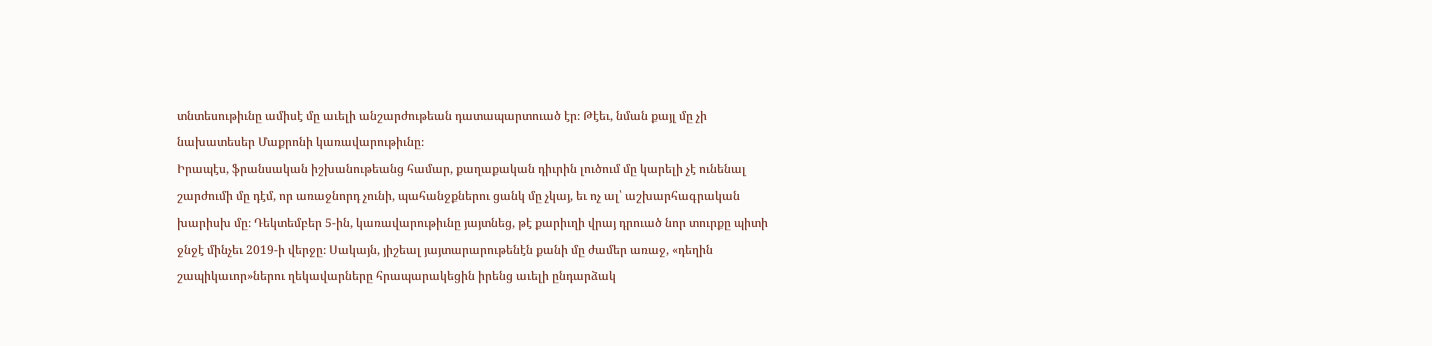տնտեսութիւնը ամիսէ մը աւելի անշարժութեան դատապարտուած էր։ Թէեւ, նման քայլ մը չի նախատեսեր Մաքրոնի կառավարութիւնը։
Իրապէս, ֆրանսական իշխանութեանց համար, քաղաքական դիւրին լուծում մը կարելի չէ ունենալ շարժումի մը դէմ, որ առաջնորդ չունի, պահանջքներու ցանկ մը չկայ, եւ ոչ ալ՝ աշխարհագրական խարիսխ մը։ Դեկտեմբեր 5-ին, կառավարութիւնը յայտնեց, թէ քարիւղի վրայ դրուած նոր տուրքը պիտի ջնջէ մինչեւ 2019-ի վերջը։ Սակայն, յիշեալ յայտարարութենէն քանի մը ժամեր առաջ, «դեղին շապիկաւոր»ներու ղեկավարները հրապարակեցին իրենց աւելի ընդարձակ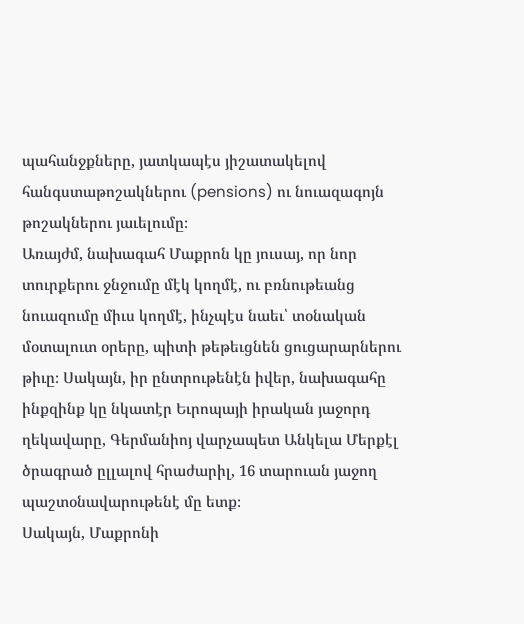պահանջքները, յատկապէս յիշատակելով հանգստաթոշակներու (pensions) ու նուազագոյն թոշակներու յաւելումը։
Առայժմ, նախագահ Մաքրոն կը յուսայ, որ նոր տուրքերու ջնջումը մէկ կողմէ, ու բռնութեանց նուազումը միւս կողմէ, ինչպէս նաեւ՝ տօնական մօտալուտ օրերը, պիտի թեթեւցնեն ցուցարարներու թիւը։ Սակայն, իր ընտրութենէն իվեր, նախագահը ինքզինք կը նկատէր Եւրոպայի իրական յաջորդ ղեկավարը, Գերմանիոյ վարչապետ Անկելա Մերքէլ ծրագրած ըլլալով հրաժարիլ, 16 տարուան յաջող պաշտօնավարութենէ մը ետք։
Սակայն, Մաքրոնի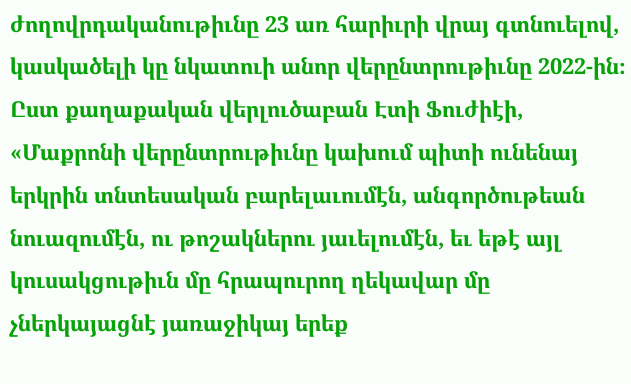ժողովրդականութիւնը 23 առ հարիւրի վրայ գտնուելով, կասկածելի կը նկատուի անոր վերընտրութիւնը 2022-ին։ Ըստ քաղաքական վերլուծաբան Էտի Ֆուժիէի, «Մաքրոնի վերընտրութիւնը կախում պիտի ունենայ երկրին տնտեսական բարելաւումէն, անգործութեան նուազումէն, ու թոշակներու յաւելումէն, եւ եթէ այլ կուսակցութիւն մը հրապուրող ղեկավար մը չներկայացնէ յառաջիկայ երեք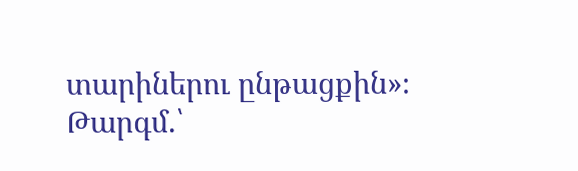տարիներու ընթացքին»։
Թարգմ.՝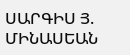ՍԱՐԳԻՍ Յ. ՄԻՆԱՍԵԱՆ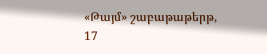«Թայմ» շաբաթաթերթ, 17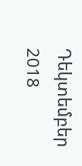Դեկտեմբեր 2018